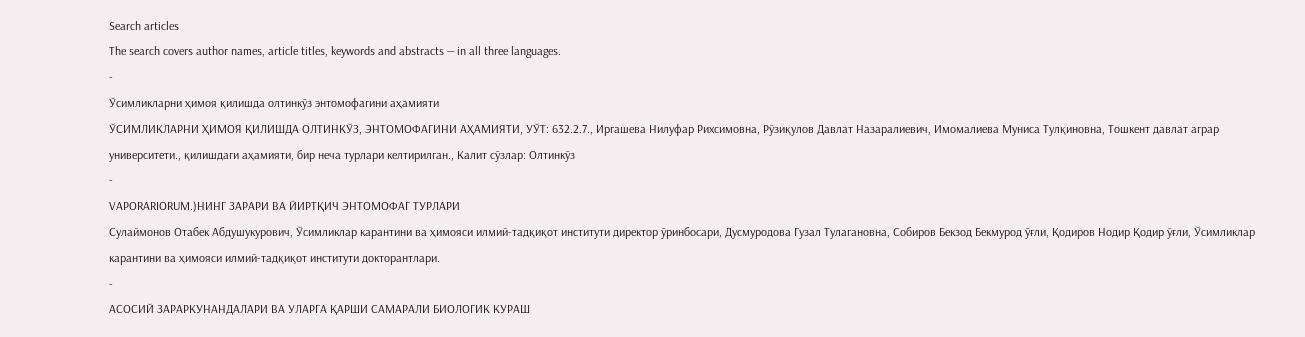Search articles
The search covers author names, article titles, keywords and abstracts — in all three languages.
-
Ўсимликларни ҳимоя қилишда олтинкўз энтомофагини аҳамияти
ЎСИМЛИКЛАРНИ ҲИМОЯ ҚИЛИШДА ОЛТИНКЎЗ, ЭНТОМОФАГИНИ АҲАМИЯТИ, УЎТ: 632.2.7., Иргашева Нилуфар Рихсимовна, Рўзиқулов Давлат Назаралиевич, Имомалиева Муниса Тулқиновна, Тошкент давлат аграр университети., қилишдаги аҳамияти, бир неча турлари келтирилган., Калит сўзлар: Олтинкўз
-
VAPORARIORUM.)НИНГ ЗАРАРИ ВА ЙИРТҚИЧ ЭНТОМОФАГ ТУРЛАРИ
Сулаймонов Отабек Абдушукурович, Ўсимликлар карантини ва ҳимояси илмий-тадқиқот институти директор ўринбосари, Дусмуродова Гузал Тулагановна, Собиров Бекзод Бекмурод ўғли, Қодиров Нодир Қодир ўғли, Ўсимликлар карантини ва ҳимояси илмий-тадқиқот институти докторантлари.
-
АСОСИЙ ЗАРАРКУНАНДАЛАРИ ВА УЛАРГА ҚАРШИ САМАРАЛИ БИОЛОГИК КУРАШ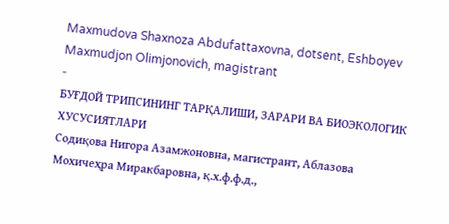Maxmudova Shaxnoza Abdufattaxovna, dotsent, Eshboyev Maxmudjon Olimjonovich, magistrant
-
БУҒДОЙ ТРИПСИНИНГ ТАРҚАЛИШИ, ЗАРАРИ ВА БИОЭКОЛОГИК ХУСУСИЯТЛАРИ
Содиқова Нигора Азамжоновна, магистрант, Аблазова Мохичеҳра Миракбаровна, қ.х.ф.ф.д.,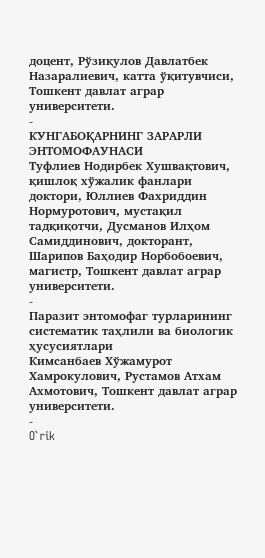доцент, Рўзиқулов Давлатбек Назаралиевич, катта ўқитувчиси, Тошкент давлат аграр университети.
-
КУНГАБОҚАРНИНГ ЗАРАРЛИ ЭНТОМОФАУНАСИ
Туфлиев Нодирбек Хушвақтович, қишлоқ хўжалик фанлари доктори, Юллиев Фахриддин Нормуротович, мустақил тадқиқотчи, Дусманов Илҳом Самиддинович, докторант, Шарипов Баҳодир Норбобоевич, магистр, Тошкент давлат аграр университети.
-
Паразит энтомофаг турларининг систематик таҳлили ва биологик ҳусусиятлари
Кимсанбаев Хўжамурот Хамрокулович, Рустамов Атхам Ахмотович, Тошкент давлат аграр университети.
-
O`rik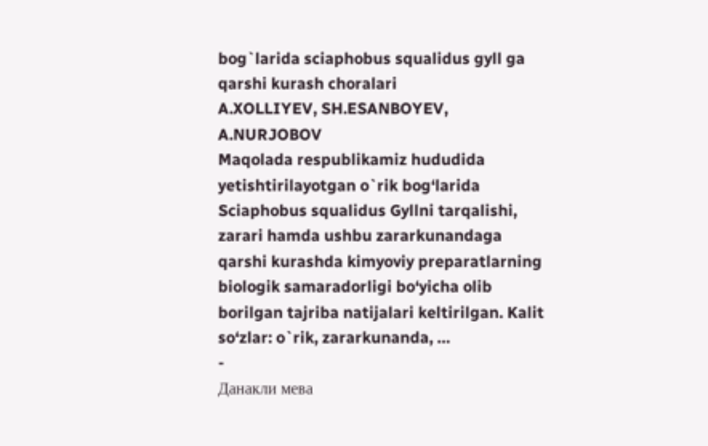bog`larida sciaphobus squalidus gyll ga qarshi kurash choralari
A.XOLLIYEV, SH.ESANBOYEV, A.NURJOBOV
Maqolada respublikamiz hududida yetishtirilayotgan o`rik bog‘larida Sciaphobus squalidus Gyllni tarqalishi, zarari hamda ushbu zararkunandaga qarshi kurashda kimyoviy preparatlarning biologik samaradorligi bo‘yicha olib borilgan tajriba natijalari keltirilgan. Kalit so‘zlar: o`rik, zararkunanda, …
-
Данакли мева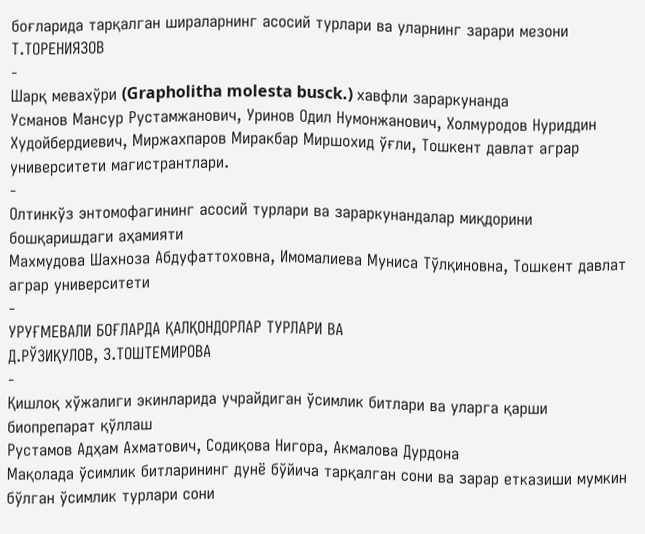боғларида тарқалган шираларнинг асосий турлари ва уларнинг зарари мезони
Т.ТОРЕНИЯЗОВ
-
Шарқ мевахўри (Grapholitha molesta busck.) хавфли зараркунанда
Усманов Мансур Рустамжанович, Уринов Одил Нумонжанович, Холмуродов Нуриддин Худойбердиевич, Миржахпаров Миракбар Миршохид ўғли, Тошкент давлат аграр университети магистрантлари.
-
Олтинкўз энтомофагининг асосий турлари ва зараркунандалар миқдорини бошқаришдаги аҳамияти
Махмудова Шахноза Абдуфаттоховна, Имомалиева Муниса Тўлқиновна, Тошкент давлат аграр университети
-
УРУҒМЕВАЛИ БОҒЛАРДА ҚАЛҚОНДОРЛАР ТУРЛАРИ ВА
Д.РЎЗИҚУЛОВ, З.ТОШТЕМИРОВА
-
Қишлоқ хўжалиги экинларида учрайдиган ўсимлик битлари ва уларга қарши биопрепарат қўллаш
Рустамов Адҳам Ахматович, Содиқова Нигора, Акмалова Дурдона
Мақолада ўсимлик битларининг дунё бўйича тарқалган сони ва зарар етказиши мумкин бўлган ўсимлик турлари сони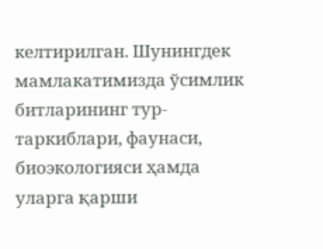келтирилган. Шунингдек мамлакатимизда ўсимлик битларининг тур-таркиблари, фаунаси, биоэкологияси ҳамда уларга қарши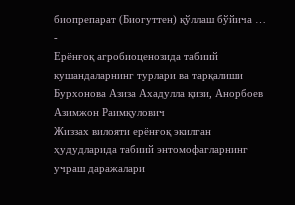биопрепарат (Биогуттен) қўллаш бўйича …
-
Ерёнғоқ агробиоценозида табиий кушандаларнинг турлари ва тарқалиши
Бурхонова Азиза Ахадулла қизи, Анорбоев Азимжон Раимқулович
Жиззах вилояти ерёнғоқ экилган ҳудудларида табиий энтомофагларнинг учраш даражалари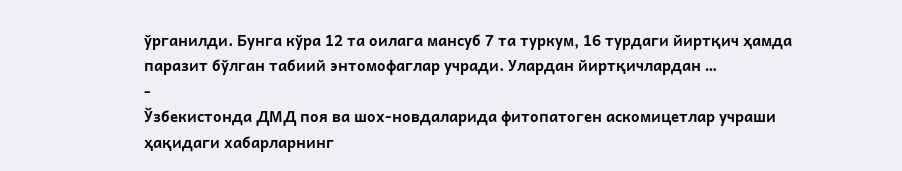ўрганилди. Бунга кўра 12 та оилага мансуб 7 та туркум, 16 турдаги йиртқич ҳамда паразит бўлган табиий энтомофаглар учради. Улардан йиртқичлардан …
-
Ўзбекистонда ДМД поя ва шох-новдаларида фитопатоген аскомицетлар учраши ҳақидаги хабарларнинг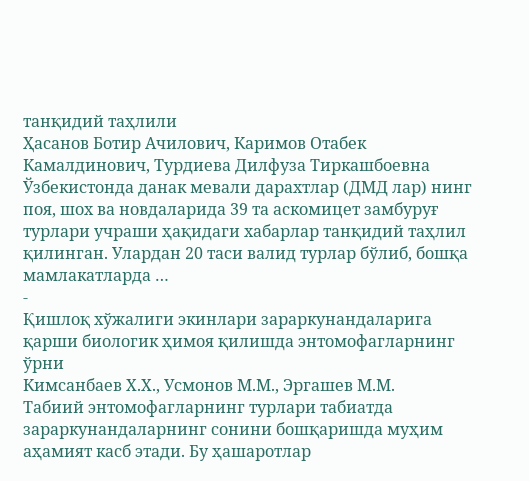танқидий таҳлили
Ҳасанов Ботир Ачилович, Каримов Отабек Камалдинович, Турдиева Дилфуза Тиркашбоевна
Ўзбекистонда данак мевали дарахтлар (ДМД лар) нинг поя, шох ва новдаларида 39 та аскомицет замбуруғ турлари учраши ҳақидаги хабарлар танқидий таҳлил қилинган. Улардан 20 таси валид турлар бўлиб, бошқа мамлакатларда …
-
Қишлоқ хўжалиги экинлари зараркунандаларига қарши биологик ҳимоя қилишда энтомофагларнинг ўрни
Кимсанбаев Х.Х., Усмонов М.М., Эргашев М.М.
Табиий энтомофагларнинг турлари табиатда зараркунандаларнинг сонини бошқаришда муҳим аҳамият касб этади. Бу ҳашаротлар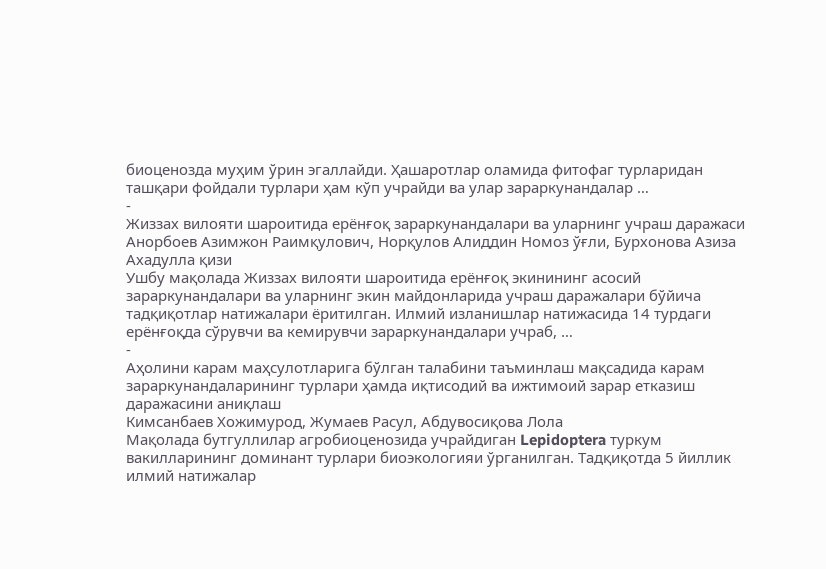биоценозда муҳим ўрин эгаллайди. Ҳашаротлар оламида фитофаг турларидан ташқари фойдали турлари ҳам кўп учрайди ва улар зараркунандалар …
-
Жиззах вилояти шароитида ерёнғоқ зараркунандалари ва уларнинг учраш даражаси
Анорбоев Азимжон Раимқулович, Норқулов Алиддин Номоз ўғли, Бурхонова Азиза Ахадулла қизи
Ушбу мақолада Жиззах вилояти шароитида ерёнғоқ экинининг асосий зараркунандалари ва уларнинг экин майдонларида учраш даражалари бўйича тадқиқотлар натижалари ёритилган. Илмий изланишлар натижасида 14 турдаги ерёнғоқда сўрувчи ва кемирувчи зараркунандалари учраб, …
-
Аҳолини карам маҳсулотларига бўлган талабини таъминлаш мақсадида карам зараркунандаларининг турлари ҳамда иқтисодий ва ижтимоий зарар етказиш даражасини аниқлаш
Кимсанбаев Хожимурод, Жумаев Расул, Абдувосиқова Лола
Мақолада бутгуллилар агробиоценозида учрайдиган Lepidoptera туркум вакилларининг доминант турлари биоэкологияи ўрганилган. Тадқиқотда 5 йиллик илмий натижалар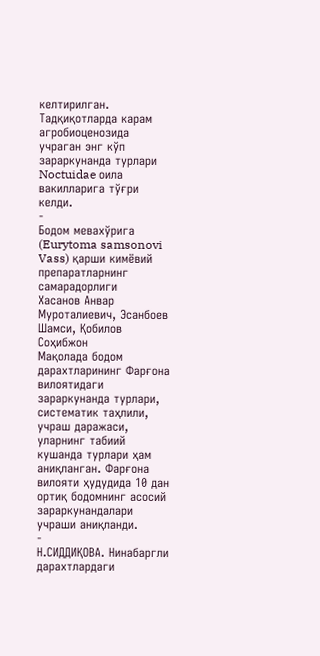келтирилган. Тадқиқотларда карам агробиоценозида учраган энг кўп зараркунанда турлари Noctuidae оила вакилларига тўғри келди.
-
Бодом мевахўрига (Eurytoma samsonovi Vass) қарши кимёвий препаратларнинг самарадорлиги
Хасанов Анвар Муроталиевич, Эсанбоев Шамси, Қобилов Соҳибжон
Мақолада бодом дарахтларининг Фарғона вилоятидаги зараркунанда турлари, систематик таҳлили, учраш даражаси, уларнинг табиий кушанда турлари ҳам аниқланган. Фарғона вилояти ҳудудида 10 дан ортиқ бодомнинг асосий зараркунандалари учраши аниқланди.
-
Н.СИДДИҚОВА. Нинабаргли дарахтлардаги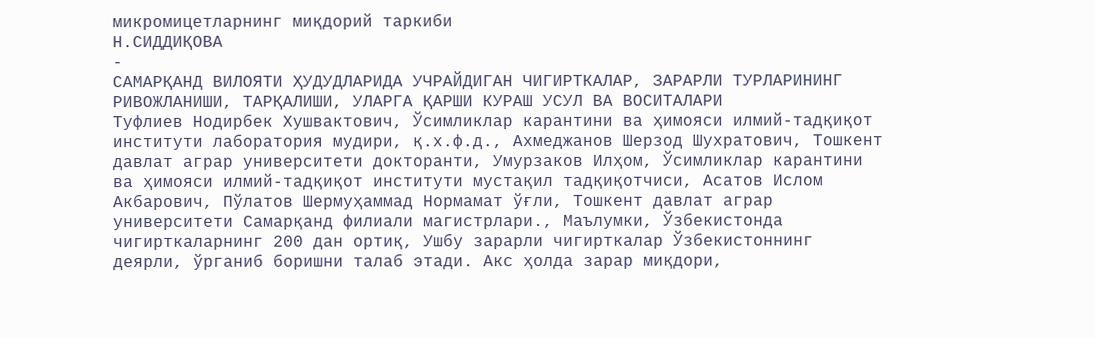микромицетларнинг миқдорий таркиби
Н.СИДДИҚОВА
-
САМАРҚАНД ВИЛОЯТИ ҲУДУДЛАРИДА УЧРАЙДИГАН ЧИГИРТКАЛАР, ЗАРАРЛИ ТУРЛАРИНИНГ РИВОЖЛАНИШИ, ТАРҚАЛИШИ, УЛАРГА ҚАРШИ КУРАШ УСУЛ ВА ВОСИТАЛАРИ
Туфлиев Нодирбек Хушвактович, Ўсимликлар карантини ва ҳимояси илмий-тадқиқот институти лаборатория мудири, қ.х.ф.д., Ахмеджанов Шерзод Шухратович, Тошкент давлат аграр университети докторанти, Умурзаков Илҳом, Ўсимликлар карантини ва ҳимояси илмий-тадқиқот институти мустақил тадқиқотчиси, Асатов Ислом Акбарович, Пўлатов Шермуҳаммад Нормамат ўғли, Тошкент давлат аграр университети Самарқанд филиали магистрлари., Маълумки, Ўзбекистонда чигирткаларнинг 200 дан ортиқ, Ушбу зарарли чигирткалар Ўзбекистоннинг деярли, ўрганиб боришни талаб этади. Акс ҳолда зарар миқдори,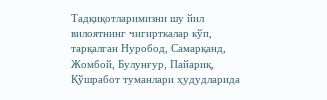Тадқиқотларимизни шу йил вилоятнинг чигирткалар кўп, тарқалган Нуробод, Самарқанд, Жомбой, Булунғур, Пайариқ, Қўшработ туманлари ҳудудларида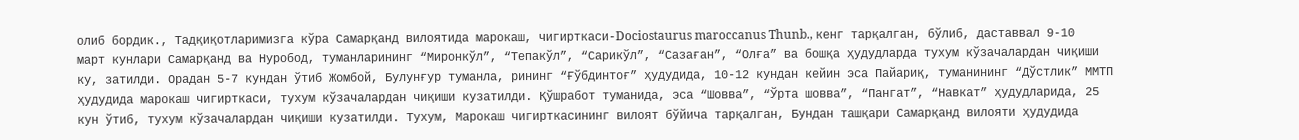олиб бордик., Тадқиқотларимизга кўра Самарқанд вилоятида марокаш, чигирткаси-Dociostaurus maroccanus Thunb., кенг тарқалган, бўлиб, даставвал 9-10 март кунлари Самарқанд ва Нуробод, туманларининг “Миронкўл”, “Тепакўл”, “Сарикўл”, “Сазаған”, “Олға” ва бошқа ҳудудларда тухум кўзачалардан чиқиши ку, затилди. Орадан 5-7 кундан ўтиб Жомбой, Булунғур туманла, рининг “Ғўбдинтоғ” ҳудудида, 10-12 кундан кейин эса Пайариқ, туманининг “Дўстлик” ММТП ҳудудида марокаш чигирткаси, тухум кўзачалардан чиқиши кузатилди. Қўшработ туманида, эса “Шовва”, “Ўрта шовва”, “Пангат”, “Навкат” ҳудудларида, 25 кун ўтиб, тухум кўзачалардан чиқиши кузатилди. Тухум, Марокаш чигирткасининг вилоят бўйича тарқалган, Бундан ташқари Самарқанд вилояти ҳудудида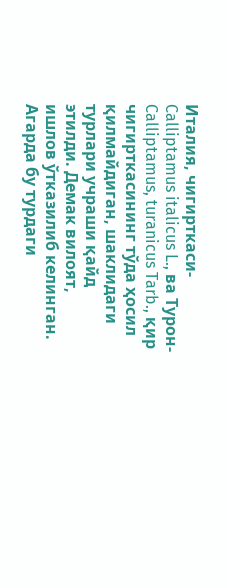Италия, чигирткаси-Calliptamus italicus L., ва Турон-Calliptamus, turanicus Tarb., қир чигирткасининг тўда ҳосил қилмайдиган, шаклидаги турлари учраши қайд этилди. Демак вилоят, ишлов ўтказилиб келинган. Агарда бу турдаги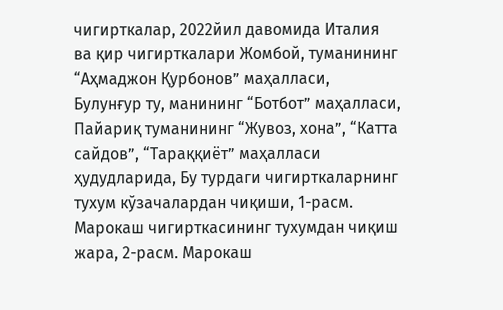чигирткалар, 2022йил давомида Италия ва қир чигирткалари Жомбой, туманининг “Аҳмаджон Қурбонов” маҳалласи, Булунғур ту, манининг “Ботбот” маҳалласи, Пайариқ туманининг “Жувоз, хона”, “Катта сайдов”, “Тараққиёт” маҳалласи ҳудудларида, Бу турдаги чигирткаларнинг тухум кўзачалардан чиқиши, 1-расм. Марокаш чигирткасининг тухумдан чиқиш жара, 2-расм. Марокаш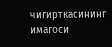чигирткасининг имагоси